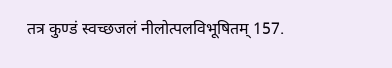तत्र कुण्डं स्वच्छजलं नीलोत्पलविभूषितम् 157.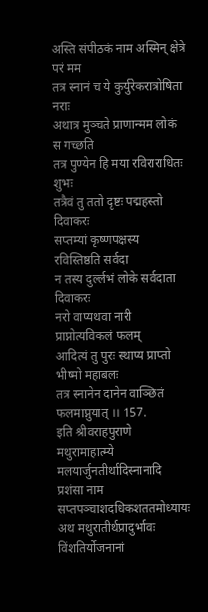अस्ति संपीठकं नाम अस्मिन् क्षेत्रे परं मम
तत्र स्नानं च ये कुर्युरेकरात्रोषिता नराः
अथात्र मुञ्चते प्राणान्मम लोकं स गच्छति
तत्र पुण्येन हि मया रविराराधितः शुभः
तत्रैवं तु ततो दृष्टः पद्महस्तो दिवाकरः
सप्तम्यां कृष्णपक्षस्य रविस्तिष्ठति सर्वदा
न तस्य दुर्ल्लभं लोके सर्वदाता दिवाकरः
नरो वाप्यथवा नारी प्राप्नोत्यविकलं फलम्
आदित्यं तु पुरः स्थाप्य प्राप्तो भीष्मो महाबलः
तत्र स्नानेन दानेन वाञ्छितं फलमाप्नुयात् ।। 157.
इति श्रीवराहपुराणे मथुरामाहात्म्ये मलयार्जुनतीर्थादिस्नानादि प्रशंसा नाम सप्तपञ्चाशदधिकशततमोध्यायः
अथ मथुरातीर्थप्रादुर्भावः विंशतिर्योजनानां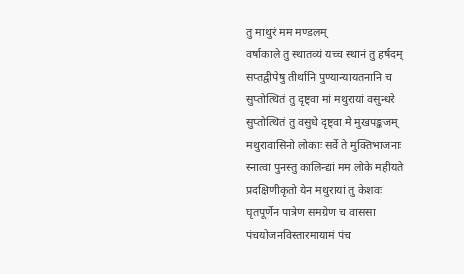तु माथुरं मम मण्डलम्
वर्षाकाले तु स्थातव्यं यच्च स्थानं तु हर्षदम्
सप्तद्वीपेषु तीर्थानि पुण्यान्यायतनानि च
सुप्तोत्थितं तु दृष्ट्वा मां मथुरायां वसुन्धरे
सुप्तोत्थितं तु वसुधे दृष्ट्वा मे मुखपङ्कजम्
मथुरावासिनो लोकाः सर्वे ते मुक्तिभाजनाः
स्नात्वा पुनस्तु कालिन्द्यां मम लोके महीयते
प्रदक्षिणीकृतो येन मथुरायां तु केशवः
घृतपूर्णेन पात्रेण समग्रेण च वाससा
पंचयोजनविस्तारमायामं पंच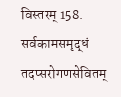विस्तरम् 158.
सर्वकामसमृद्धं तदप्सरोगणसेवितम्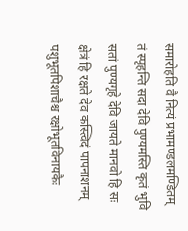समारोहति वै नित्यं प्रभामण्डलमण्डितम्
तं स्पृहन्ति सदा देवि पुण्यमस्ति कृतं भुवि
सतां पुण्यगृहे देवि जायते मानवो हि सः क्षेत्रं हि रक्षते देव कस्त्विदं पापनाशनम्
पशुभूतपिशाचैश्च रक्षोभूतविनायकैः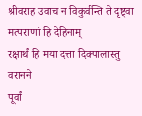श्रीवराह उवाच न विकुर्वन्ति ते दृष्ट्वा मत्पराणां हि देहिनाम्
रक्षार्थं हि मया दत्ता दिक्पालास्तु वरानने
पूर्वां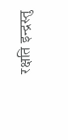रक्षति इन्द्रस्तु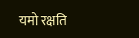यमो रक्षति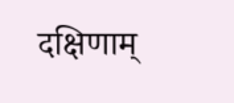दक्षिणाम्